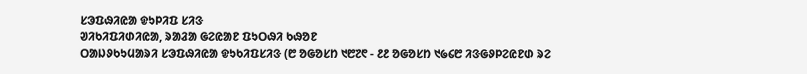ᱥᱳᱯᱷᱤᱭᱟ ᱫᱩᱞᱤᱯ ᱥᱤᱝ
ᱣᱤᱠᱤᱯᱤᱰᱤᱭᱟ, ᱨᱟᱲᱟ ᱜᱮᱭᱟᱱ ᱯᱩᱛᱷᱤ ᱠᱷᱚᱱ
ᱛᱟᱡᱽᱠᱩᱢᱟᱨᱤ ᱥᱳᱯᱷᱤᱭᱟ ᱫᱩᱠᱤᱯᱥᱤᱝ (᱘ ᱚᱜᱚᱥᱴ ᱑᱘᱗᱖ - ᱒᱒ ᱚᱜᱚᱥᱴ ᱑᱙᱔᱘ ᱤᱝᱜᱽᱞᱮᱭᱱᱰ ᱨᱮ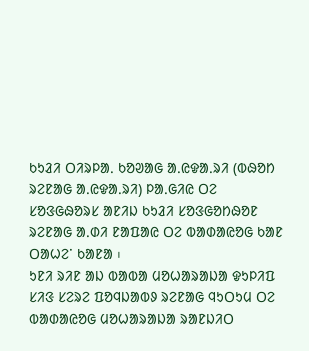ᱠᱩᱲᱤ ᱛᱤᱨᱞᱟᱹ ᱠᱚᱣᱟᱜ ᱟᱹᱭᱫᱟᱹᱨᱤ (ᱵᱷᱚᱴ ᱨᱮᱱᱟᱜ ᱟᱹᱭᱫᱟᱹᱨᱤ) ᱞᱟᱹᱜᱤᱭ ᱛᱮ ᱥᱚᱝᱜᱷᱚᱨᱥ ᱟᱱᱤᱡ ᱠᱩᱲᱤ ᱥᱚᱝᱜᱚᱴᱷᱚᱱ ᱨᱮᱱᱟᱜ ᱟᱹᱰᱤ ᱱᱟᱯᱟᱭ ᱛᱮ ᱵᱟᱰᱟᱭᱚᱜ ᱠᱟᱱ ᱛᱟᱦᱮᱸ ᱠᱟᱱᱟ ᱾
ᱩᱱᱤ ᱨᱤᱱ ᱟᱡ ᱵᱟᱵᱟ ᱢᱚᱦᱟᱨᱟᱡᱟ ᱫᱩᱞᱤᱯ ᱥᱤᱝ ᱥᱮᱨᱮ ᱯᱚᱧᱡᱟᱵᱽ ᱨᱮᱱᱟᱜ ᱧᱩᱛᱩᱢ ᱛᱮ ᱵᱟᱰᱟᱭᱚᱜ ᱢᱚᱦᱟᱨᱟᱡᱟ ᱨᱟᱱᱡᱤᱛ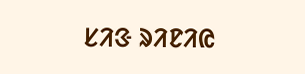ᱥᱤᱝ ᱨᱤᱱᱤᱭ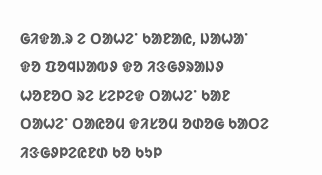ᱜᱤᱫᱟᱹᱨ ᱮ ᱛᱟᱦᱮᱸ ᱠᱟᱱᱟᱭ, ᱡᱟᱦᱟᱸ ᱫᱚ ᱯᱚᱧᱡᱟᱵᱽ ᱫᱚ ᱤᱝᱜᱽᱨᱟᱡᱽ ᱦᱚᱱᱚᱛ ᱨᱮ ᱥᱮᱞᱮᱫ ᱛᱟᱦᱮᱸ ᱠᱟᱱ ᱛᱟᱦᱮᱸ ᱛᱟᱭᱚᱢ ᱫᱤᱥᱚᱢ ᱚᱰᱚᱜ ᱠᱟᱛᱮ ᱤᱝᱜᱽᱞᱮᱭᱱᱰ ᱠᱚ ᱠᱩᱞ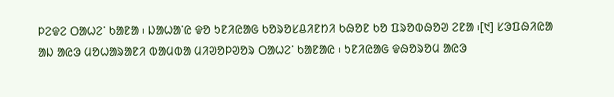ᱞᱮᱫᱮ ᱛᱟᱦᱮᱸ ᱠᱟᱱᱟ ᱾ ᱡᱟᱦᱟᱸᱭ ᱫᱚ ᱩᱱᱤᱭᱟᱜ ᱠᱚᱨᱚᱥᱪᱤᱱᱴᱤ ᱠᱷᱚᱱ ᱠᱚ ᱯᱨᱚᱵᱷᱚᱣ ᱮᱱᱟ ᱾[᱑] ᱥᱳᱯᱷᱤᱭᱟ ᱟᱡ ᱟᱭᱳ ᱢᱚᱦᱟᱨᱟᱱᱤ ᱵᱟᱢᱵᱟ ᱢᱤᱣᱚᱞᱣᱚᱨ ᱛᱟᱦᱮᱸ ᱠᱟᱱᱟᱭ ᱾ ᱩᱱᱤᱭᱟᱜ ᱫᱷᱚᱨᱚᱢ ᱟᱭᱳ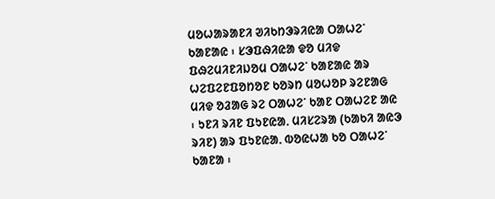ᱢᱚᱦᱟᱨᱟᱱᱤ ᱣᱤᱠᱴᱳᱨᱤᱭᱟ ᱛᱟᱦᱮᱸ ᱠᱟᱱᱟᱭ ᱾ ᱥᱳᱯᱷᱤᱭᱟ ᱫᱚ ᱢᱤᱫ ᱯᱷᱮᱢᱤᱱᱤᱡᱚᱢ ᱛᱟᱦᱮᱸ ᱠᱟᱱᱟᱭ ᱟᱨ ᱦᱮᱯᱮᱱᱯᱚᱴᱚᱱ ᱠᱚᱨᱴ ᱢᱚᱦᱚᱞ ᱨᱮᱱᱟᱜ ᱢᱤᱫ ᱚᱲᱟᱜ ᱨᱮ ᱛᱟᱦᱮᱸ ᱠᱟᱱ ᱛᱟᱦᱮᱱ ᱟᱭ ᱾ ᱩᱱᱤ ᱨᱤᱱ ᱯᱩᱱᱭᱟᱹ ᱢᱤᱥᱮᱨᱟ (ᱠᱟᱠᱤ ᱟᱭᱳ ᱨᱤᱱ) ᱟᱨ ᱯᱩᱱᱭᱟᱹ ᱵᱚᱭᱦᱟ ᱠᱚ ᱛᱟᱦᱮᱸ ᱠᱟᱱᱟ ᱾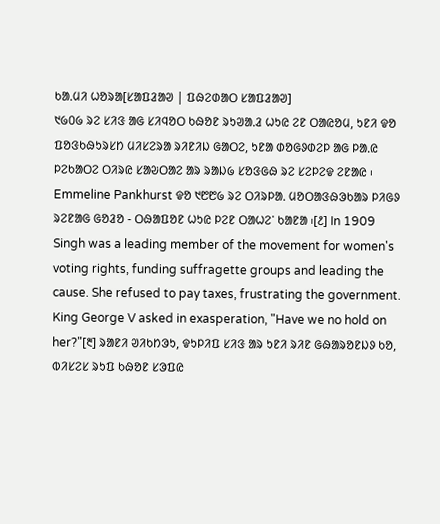ᱠᱟᱹᱢᱤ ᱦᱚᱨᱟ[ᱥᱟᱯᱲᱟᱣ | ᱯᱷᱮᱰᱟᱛ ᱥᱟᱯᱲᱟᱣ]
᱑᱙᱐᱙ ᱨᱮ ᱥᱤᱝ ᱟᱜ ᱥᱤᱧᱚᱛ ᱠᱷᱚᱱ ᱨᱩᱣᱟᱹᱲ ᱦᱩᱭ ᱮᱱ ᱛᱟᱭᱚᱢ, ᱩᱱᱤ ᱫᱚ ᱯᱚᱝᱠᱷᱩᱨᱥᱴ ᱢᱤᱥᱮᱨᱟ ᱨᱤᱱᱤᱡ ᱜᱟᱛᱮ, ᱩᱱᱟ ᱰᱚᱜᱽᱰᱮᱞ ᱟᱜ ᱞᱟᱹᱭ ᱞᱮᱠᱟᱛᱮ ᱛᱤᱨᱭ ᱥᱟᱶᱛᱟᱮ ᱟᱨ ᱨᱟᱡ᱙ ᱥᱚᱝᱜᱷ ᱨᱮ ᱥᱮᱞᱮᱫ ᱮᱱᱟᱭ ᱾ Emmeline Pankhurst ᱫᱚ ᱑᱘᱘᱙ ᱨᱮ ᱛᱤᱨᱞᱟᱹ ᱢᱚᱛᱟᱝᱷᱳᱠᱟᱨ ᱞᱤᱜᱽ ᱨᱮᱱᱟᱜ ᱜᱚᱲᱚ - ᱛᱷᱟᱯᱚᱱ ᱦᱩᱭ ᱞᱮᱱ ᱛᱟᱦᱮᱸ ᱠᱟᱱᱟ ᱾[᱒] In 1909 Singh was a leading member of the movement for women's voting rights, funding suffragette groups and leading the cause. She refused to pay taxes, frustrating the government. King George V asked in exasperation, "Have we no hold on her?"[᱓] ᱨᱟᱱᱤ ᱣᱤᱠᱴᱳᱩ, ᱫᱩᱞᱤᱯ ᱥᱤᱝ ᱟᱨ ᱩᱱᱤ ᱨᱤᱱ ᱜᱷᱟᱨᱚᱱᱡᱽ ᱠᱚ, ᱵᱤᱥᱮᱥ ᱨᱩᱯ ᱠᱷᱚᱱ ᱥᱳᱯᱭ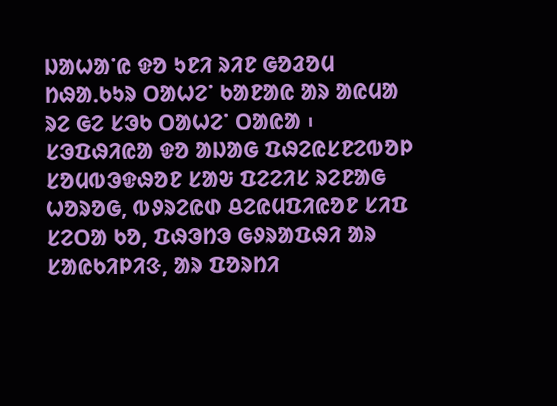ᱡᱟᱦᱟᱸᱭ ᱫᱚ ᱩᱱᱤ ᱨᱤᱱ ᱜᱚᱲᱚᱢ ᱴᱷᱟᱹᱠᱩᱨ ᱛᱟᱦᱮᱸ ᱠᱟᱱᱟᱭ ᱟᱨ ᱟᱭᱢᱟ ᱨᱮ ᱜᱮ ᱥᱳᱠ ᱛᱟᱦᱮᱸ ᱛᱟᱭᱟ ᱾ ᱥᱳᱯᱷᱤᱭᱟ ᱫᱚ ᱟᱡᱟᱜ ᱯᱷᱮᱭᱥᱱᱮᱵᱚᱞ ᱥᱚᱢᱵᱳᱫᱷᱚᱱ ᱥᱟᱶ ᱯᱮᱮᱤᱥ ᱨᱮᱱᱟᱜ ᱦᱚᱨᱚᱜ, ᱵᱽᱨᱮᱭᱰ ᱪᱮᱭᱢᱯᱤᱭᱚᱱ ᱥᱤᱯ ᱥᱮᱛᱟ ᱠᱚ, ᱯᱷᱳᱴᱳ ᱜᱽᱨᱟᱯᱷᱤ ᱟᱨ ᱥᱟᱭᱠᱤᱞᱤᱝ, ᱟᱨ ᱯᱚᱨᱴᱤ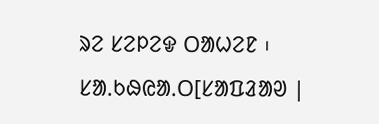ᱨᱮ ᱥᱮᱞᱮᱫ ᱛᱟᱦᱮᱱ ᱾
ᱥᱟᱹᱠᱷᱭᱟᱹᱛ[ᱥᱟᱯᱲᱟᱣ |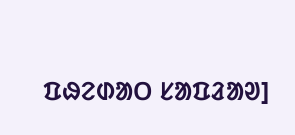ᱯᱷᱮᱰᱟᱛ ᱥᱟᱯᱲᱟᱣ]